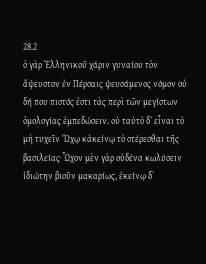28.2
ὁ γὰρ Ἑλληνικοῦ χάριν γυναίου τὸν ἄψευστον ἐν Πέρσαις ψευσάμενος νόμον οὐ δή που πιστός ἐστι τὰς περὶ τῶν μεγίστων ὁμολογίας ἐμπεδώσειν. οὐ ταὐτὸ δʼ εἶναι τὸ μὴ τυχεῖν Ὤχῳ κἀκείνῳ τὸ στέρεσθαι τῆς βασιλείας· Ὦχον μὲν γὰρ οὐδένα κωλύσειν ἰδιώτην βιοῦν μακαρίως, ἐκείνῳ δʼ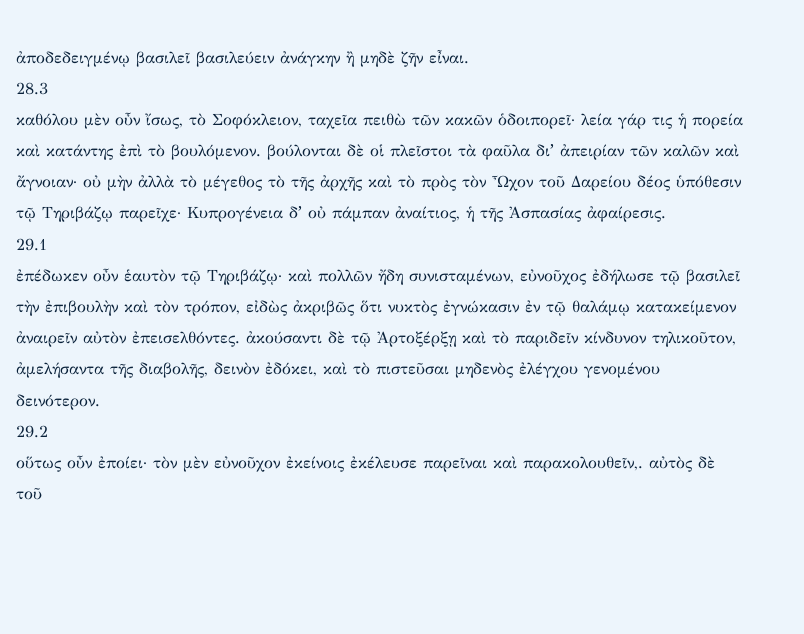ἀποδεδειγμένῳ βασιλεῖ βασιλεύειν ἀνάγκην ἢ μηδὲ ζῆν εἶναι.
28.3
καθόλου μὲν οὖν ἴσως, τὸ Σοφόκλειον, ταχεῖα πειθὼ τῶν κακῶν ὁδοιπορεῖ· λεία γάρ τις ἡ πορεία καὶ κατάντης ἐπὶ τὸ βουλόμενον. βούλονται δὲ οἱ πλεῖστοι τὰ φαῦλα διʼ ἀπειρίαν τῶν καλῶν καὶ ἄγνοιαν· οὐ μὴν ἀλλὰ τὸ μέγεθος τὸ τῆς ἀρχῆς καὶ τὸ πρὸς τὸν Ὦχον τοῦ Δαρείου δέος ὑπόθεσιν τῷ Τηριβάζῳ παρεῖχε· Κυπρογένεια δʼ οὐ πάμπαν ἀναίτιος, ἡ τῆς Ἀσπασίας ἀφαίρεσις.
29.1
ἐπέδωκεν οὖν ἑαυτὸν τῷ Τηριβάζῳ· καὶ πολλῶν ἤδη συνισταμένων, εὐνοῦχος ἐδήλωσε τῷ βασιλεῖ τὴν ἐπιβουλὴν καὶ τὸν τρόπον, εἰδὼς ἀκριβῶς ὅτι νυκτὸς ἐγνώκασιν ἐν τῷ θαλάμῳ κατακείμενον ἀναιρεῖν αὐτὸν ἐπεισελθόντες. ἀκούσαντι δὲ τῷ Ἀρτοξέρξῃ καὶ τὸ παριδεῖν κίνδυνον τηλικοῦτον, ἀμελήσαντα τῆς διαβολῆς, δεινὸν ἐδόκει, καὶ τὸ πιστεῦσαι μηδενὸς ἐλέγχου γενομένου δεινότερον.
29.2
οὕτως οὖν ἐποίει· τὸν μὲν εὐνοῦχον ἐκείνοις ἐκέλευσε παρεῖναι καὶ παρακολουθεῖν,. αὐτὸς δὲ τοῦ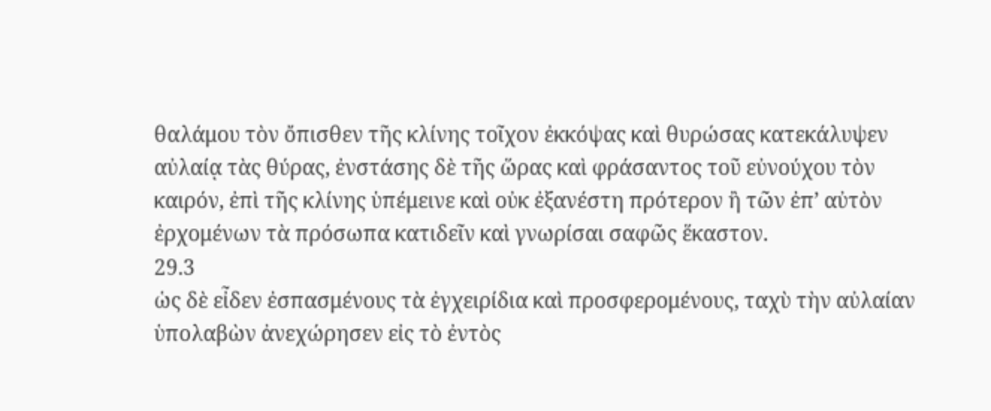θαλάμου τὸν ὄπισθεν τῆς κλίνης τοῖχον ἐκκόψας καὶ θυρώσας κατεκάλυψεν αὐλαίᾳ τὰς θύρας, ἐνστάσης δὲ τῆς ὥρας καὶ φράσαντος τοῦ εὐνούχου τὸν καιρόν, ἐπὶ τῆς κλίνης ὑπέμεινε καὶ οὐκ ἐξανέστη πρότερον ἢ τῶν ἐπʼ αὐτὸν ἐρχομένων τὰ πρόσωπα κατιδεῖν καὶ γνωρίσαι σαφῶς ἕκαστον.
29.3
ὡς δὲ εἶδεν ἐσπασμένους τὰ ἐγχειρίδια καὶ προσφερομένους, ταχὺ τὴν αὐλαίαν ὑπολαβὼν ἀνεχώρησεν εἰς τὸ ἐντὸς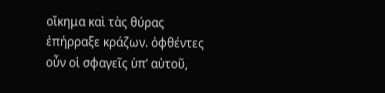οἴκημα καὶ τὰς θύρας ἐπήρραξε κράζων. ὀφθέντες οὖν οἱ σφαγεῖς ὑπʼ αὐτοῦ,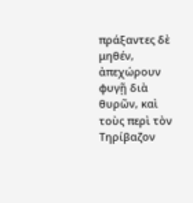πράξαντες δὲ μηθέν, ἀπεχώρουν φυγῇ διὰ θυρῶν, καὶ τοὺς περὶ τὸν Τηρίβαζον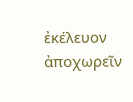ἐκέλευον ἀποχωρεῖν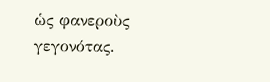ὡς φανεροὺς γεγονότας.